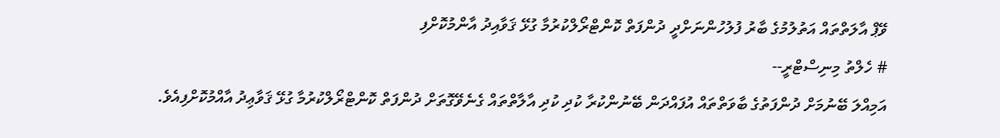ވޭޕް އާލަތްތައް އަތުލުމުގެ ބާރު ފުލުހުންނަށްދީ ދުންފަތް ކޮންޓްރޯލްކުރުމާ ގުޅޭ ޤަވާއިދު އާންމުކޮށްފި
# ހެލްތު މިނިސްޓްރީ--
އަމިއްލަ ބޭނުމަށް ދުންފަތުގެ ބާވަތްތައް އުފައްދަން ބޭނުންކުރާ ކުދި ކުދި އާލާތްތައް ގެނެވޭގޮތަށް ދުންފަތް ކޮންޓްރޯލްކުރުމާ ގުޅޭ ޤަވާޢިދު އާއްމުކޮށްފިއެވެ.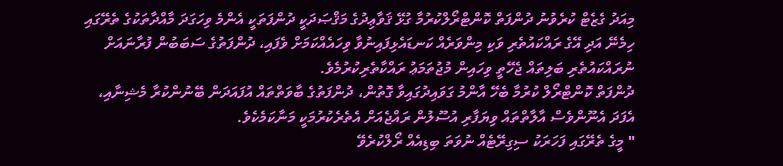މިއަދު ގެޒެޓް ކުރެވުނު ދުންފަތް ކޮންޓްރޯލްކުރުމާ ގުޅޭ ޤަވާޢިދުގެ މަޤްޞަދަކީ ދުންފަތަކީ އެންމެ ވިހަގަދަ މާއްދާތަކުގެ ތެރޭގައި ހިމެނޭ އަދި އޭގެ ރައްކައުތެރި ވަކި މިންވަރެއް ކަނޑައެޅިފައިނުވާ ވިހައެއްކަމަށް ވެފައި، ދުންފަތުގެ ސަބަބުން ފުރާނައަށް ނުރައްކައުތެރި ބަލިތައް ޖެހޭތީ ވިހައިން މުޖުތަމަޢު ރައްކާތެރިކުރުމެވެ.
ދުންފަތް ކޮންޓްރޯލް ކުރުމާ ބެހޭ އާންމު ގަވައިދުގައިވާ ގޮތުން، ދުންފަތުގެ ބާވަތްތައް އުފައަދަން ބޭނުންކުރާ މެޝިނާއި، އެފަދަ އެނޫންވެސް އާލާތްތައް ވިޔަފާރި އުސޫލުން ރައްޖެއަށް އެތެރެކުރުމަކީ މަނާކަމެކެވެ.
" މީގެ ތެރޭގައި ފަހަރަކު ސިގިރޭޓެއް ނުވަތަ ބިޑިއެއް ރޯލްކުރެވޭ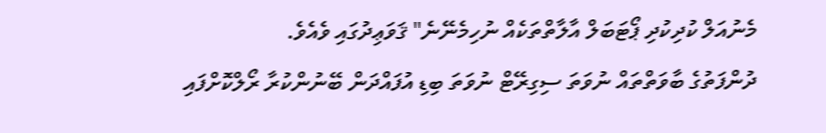މެނުއަލް ކުދިކުދި ޕޯޓަބަލް އާލާތްތަކެއް ނުހިމެނޭނެ" ޤަވަޢިދުގައި ވެއެވެ.
ދުންފަތުގެ ބާވަތްތައް ނުވަތަ ސިގިރޭޓް ނުވަތަ ބިޑި އުފައްދަން ބޭނުންކުރާ ރޯލްކޮށްފައި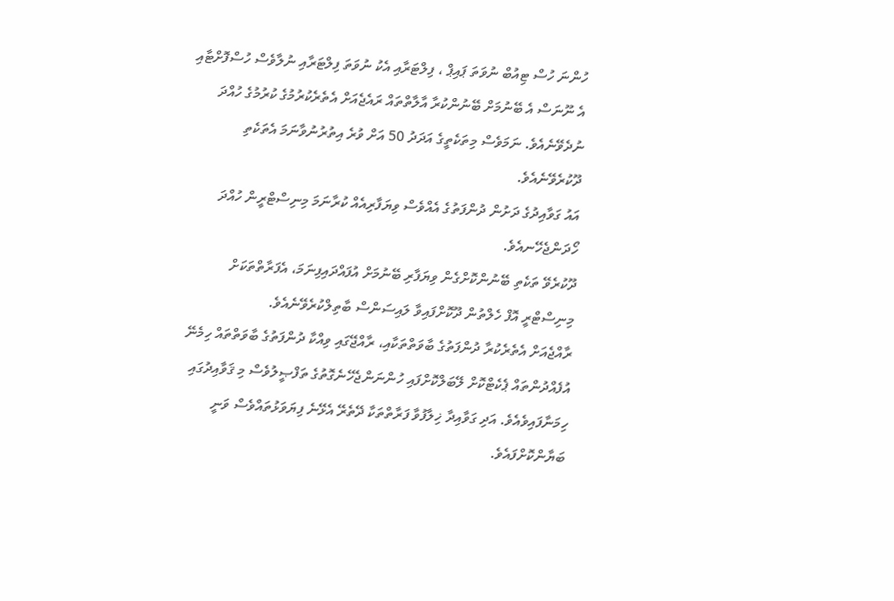ހުންނަ ހުސް ޓިއުބް ނުވަތަ ޕައިޕް ، ފިލްޓަރާއި އެކު ނުވަތަ ފިލްޓަރާއި ނުލާވެސް ހުސްފޮށްޓާއި އެ ނޫނަސް އެ ބޭނުމަށް ބޭނުންކުރާ އާލާތްތައް ރައެޖެއަށް އެތެރެކުރުމުގެ ކުރުމުގެ ހުއްދަ ނުދެވޭނެއެވެ. ނަމަވެސް މިތަކެތީގެ އަދަދު 50 އަށް ވުރެ އިތުރުނުވާނަމަ އެތަކެތި ދޫކުރެވޭނެއެވެ.
އައު ގަވާއިދުގެ ދަށުން ދުންފަތުގެ އެއްވެސް ވިޔަފާރިއެއް ކުރާނަމަ މިނިސްޓްރީން ހުއްދަ ހޯދަންޖެހޭނއެވެ.
ދޫކުރެވޭ ތަކެތި ބޭނުންކޮށްގެން ވިޔަފާރި ބޭނުމަށް އުފައްދައިފިނަމަ، އެފަރާތްތަކަށް މިނިސްޓްރީ އޮފް ހެލްތުން ދޫކޮށްފައިވާ ލައިސަންސް ބާތިލްކުރެވޭނެއެވެ.
ރާއްޖެއަށް އެތެރެކުރާ ދުންފަތުގެ ބާވަތްތަކާއި، ރާއްޖޭގައި ވިއްކާ ދުންފަތުގެ ބާވަތްތައް ހިމެނޭ އުފެއްދުންތައް ޕެކެޓްކޮށް ލޭބަލްކޮށްފައި ހުންނަންޖެހޭނެގޮތުގެ ތަފްޞީލުވެސް މި ޤަވާއިދުގައި ހިމަނާފައިވެއެވެ. އަދި ގަވާއިދާ ޚިލާފުވާ ފަރާތްތަކާ ދޭތެރޭ އެޅޭނެ ފިޔަވަޅުތައްވެސް ވަނީ ބަޔާންކޮށްފައެވެ.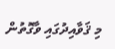މި ޤަވާއިދުގައި ވާގޮތުން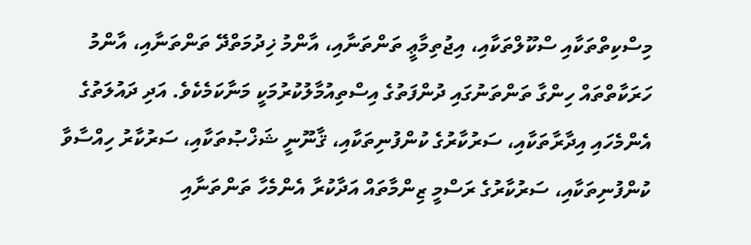މިސްކިތްތަކާއި ސްކޫލްތަކާއި، އިޖުތިމާޢީ ތަންތަނާއި، އާންމު ޚިދުމަތްދޭ ތަންތަނާއި، އާންމު ހަރަކާތްތައް ހިންގާ ތަންތަނުގައި ދުންފަތުގެ އިސްތިއުމާލުކުރުމަކީ މަނާކަމެކެވެ. އަދި ދައުލަތުގެ އެންމެހައި އިދާރާތަކާއި، ސަރުކާރުގެ ކުންފުނިތަކާއި، ޤާނޫނީ ޝަޚްޞުތަކާއި، ސަރުކާރު ހިއްސާވާ ކުންފުނިތަކާއި، ސަރުކާރުގެ ރަސްމީ ޒިންމާތައް އަދާކުރާ އެންމެހާ ތަންތަނާއި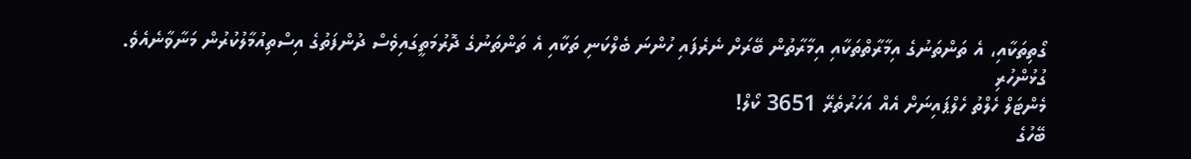ގޯތިތަކާއި، އެ ތަންތަނުގެ އިމާރާތްތަކާއި އިމާރާތުން ބޭރަށް ނެރެފައި ހުންނަ ބެލްކަނި ތަކާއި އެ ތަންތަނުގެ ދޮރުމަތީގައިވެސް ދުންފަތުގެ އިސްތިއުމާލުކުރުން މަނާވާނެއެވެ.
ގުޅުންހުރި
މެންޓަލް ހެލްތު ހެލްޕައިނަށް އެއް އަހަރުތެރޭ 3651 ކޯލް!
ބޭހުގެ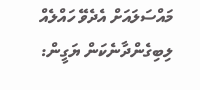މައްސަލައަށް އެދެވޭ ހައްލެއް ލިބިގެންދާނެކަން ޔަގީން: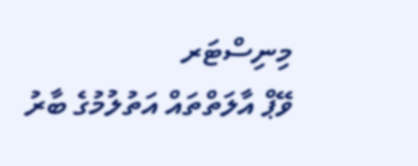މިނިސްޓަރ
ވޭޕް އާލަތްތައް އަތުލުމުގެ ބާރު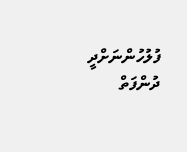ފުލުހުންނަށްދީ ދުންފަތް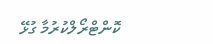ކޮންޓްރޯލްކުރުމާ ގުޅޭ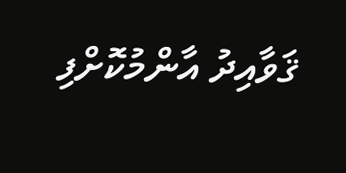ޤަވާއިދު އާންމުކޮށްފި